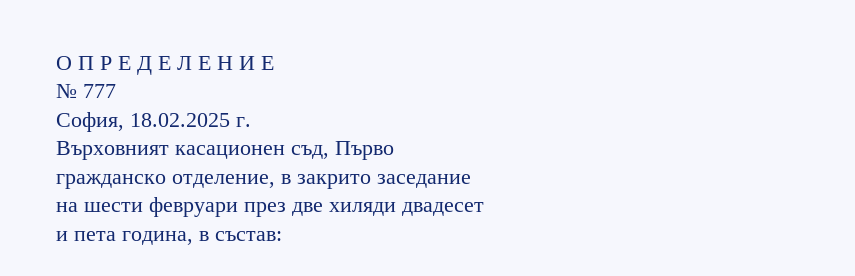О П Р Е Д Е Л Е Н И Е
№ 777
София, 18.02.2025 г.
Върховният касационен съд, Първо гражданско отделение, в закрито заседание на шести февруари през две хиляди двадесет и пета година, в състав: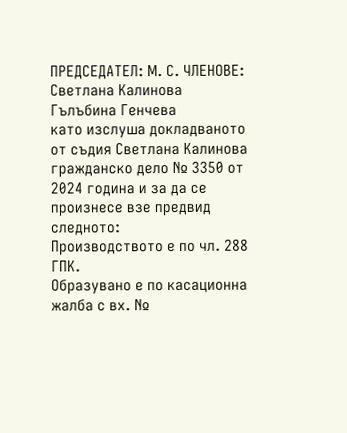ПРЕДСЕДАТЕЛ: М. С. ЧЛЕНОВЕ: Светлана Калинова
Гълъбина Генчева
като изслуша докладваното от съдия Светлана Калинова
гражданско дело № 3350 от 2024 година и за да се произнесе взе предвид следното:
Производството е по чл. 288 ГПК.
Образувано е по касационна жалба с вх. №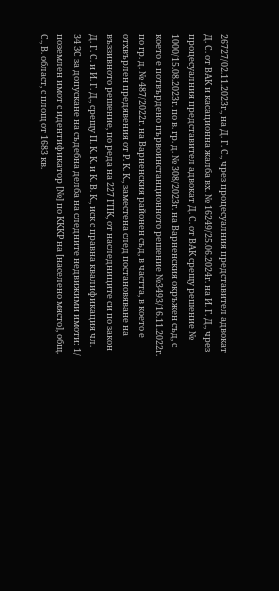26727/02.11.2023г., на Д. Г. С., чрез процесуалния представител адвокат Д. С. от ВАК и касационна жалба вх. № 16249/25.06.2024г. на И. Г. Д., чрез процесуалния представител адвокат Д. С. от ВАК срещу решение № 1000/15.08.2023г. по в. гр. д. № 308/2023г. на Варненския окръжен съд, с което е потвърдено първоинстанционното решение №3493/16.11.2022г. по гр. д. № 487/2022г. на Варненския районен съд, в частта, в което е отхвърлен предявения от Р. К. К., заместена след постановяване на въззивното решение, по реда на 227 ГПК, от наследниците си по закон Д. Г. С. и И. Г. Д., срещу П. К. К. и К. В. К., иск с правна квалификация чл. 34 ЗС за допускане на съдебна делба на следните недвижими имоти: 1/ поземлен имот с идентификатор [№] по КККР на [населено място], общ. С., В. област, с площ от 1683 кв.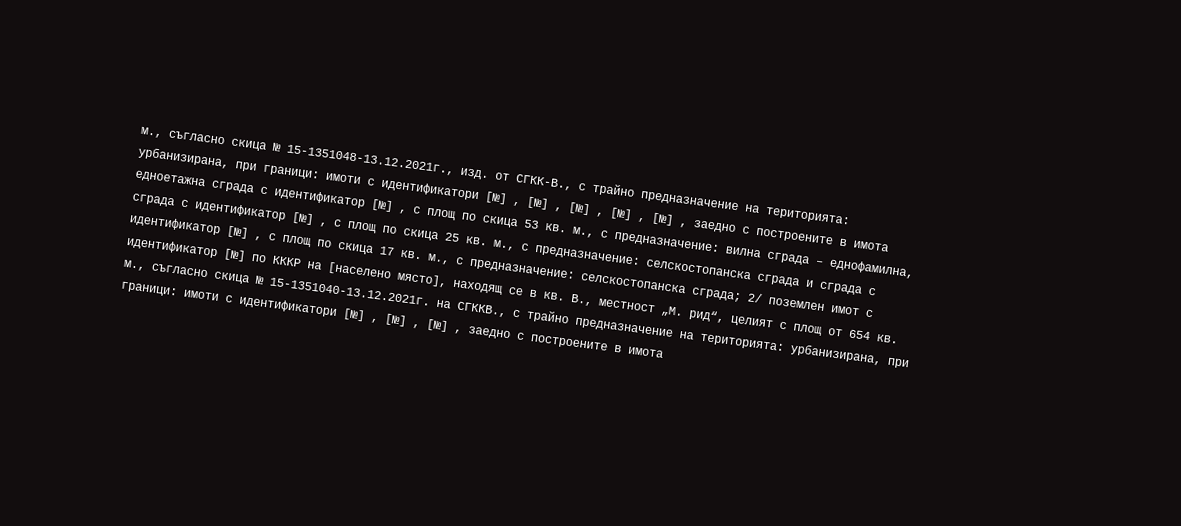м., съгласно скица № 15-1351048-13.12.2021г., изд. от СГКК-В., с трайно предназначение на територията: урбанизирана, при граници: имоти с идентификатори [№] , [№] , [№] , [№] , [№] , заедно с построените в имота едноетажна сграда с идентификатор [№] , с площ по скица 53 кв. м., с предназначение: вилна сграда – еднофамилна, сграда с идентификатор [№] , с площ по скица 25 кв. м., с предназначение: селскостопанска сграда и сграда с идентификатор [№] , с площ по скица 17 кв. м., с предназначение: селскостопанска сграда; 2/ поземлен имот с идентификатор [№] по КККР на [населено място], находящ се в кв. В., местност „М. рид“, целият с площ от 654 кв. м., съгласно скица № 15-1351040-13.12.2021г. на СГККВ., с трайно предназначение на територията: урбанизирана, при граници: имоти с идентификатори [№] , [№] , [№] , заедно с построените в имота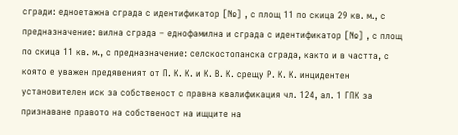сгради: едноетажна сграда с идентификатор [№] , с площ 11 по скица 29 кв. м., с предназначение: вилна сграда – еднофамилна и сграда с идентификатор [№] , с площ по скица 11 кв. м., с предназначение: селскостопанска сграда, както и в частта, с която е уважен предявеният от П. К. К. и К. В. К. срещу Р. К. К. инцидентен установителен иск за собственост с правна квалификация чл. 124, ал. 1 ГПК за признаване правото на собственост на ищците на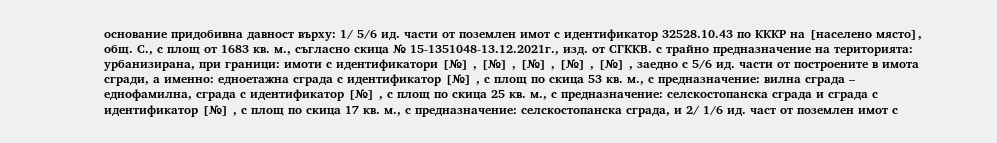основание придобивна давност върху: 1/ 5/6 ид. части от поземлен имот с идентификатор 32528.10.43 по КККР на [населено място], общ. С., с площ от 1683 кв. м., съгласно скица № 15-1351048-13.12.2021г., изд. от СГККВ. с трайно предназначение на територията: урбанизирана, при граници: имоти с идентификатори [№] , [№] , [№] , [№] , [№] , заедно с 5/6 ид. части от построените в имота сгради, а именно: едноетажна сграда с идентификатор [№] , с площ по скица 53 кв. м., с предназначение: вилна сграда – еднофамилна, сграда с идентификатор [№] , с площ по скица 25 кв. м., с предназначение: селскостопанска сграда и сграда с идентификатор [№] , с площ по скица 17 кв. м., с предназначение: селскостопанска сграда, и 2/ 1/6 ид. част от поземлен имот с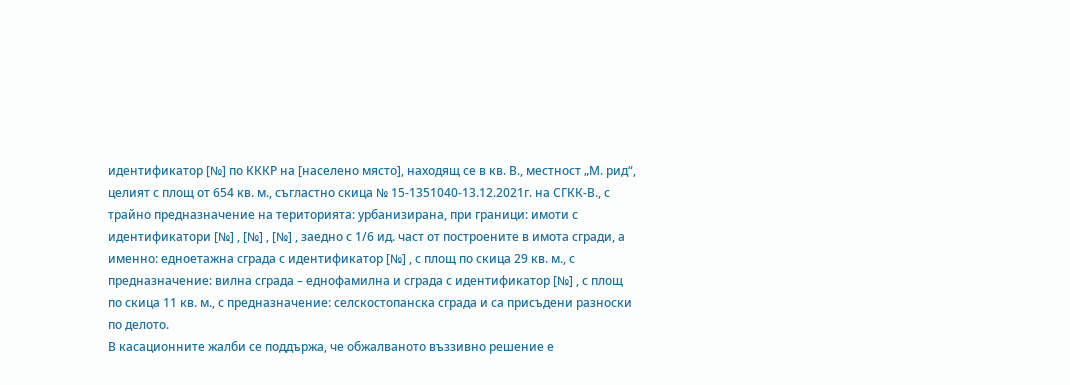идентификатор [№] по КККР на [населено място], находящ се в кв. В., местност „М. рид“, целият с площ от 654 кв. м., съгластно скица № 15-1351040-13.12.2021г. на СГКК-В., с трайно предназначение на територията: урбанизирана, при граници: имоти с идентификатори [№] , [№] , [№] , заедно с 1/6 ид. част от построените в имота сгради, а именно: едноетажна сграда с идентификатор [№] , с площ по скица 29 кв. м., с предназначение: вилна сграда – еднофамилна и сграда с идентификатор [№] , с площ по скица 11 кв. м., с предназначение: селскостопанска сграда и са присъдени разноски по делото.
В касационните жалби се поддържа, че обжалваното въззивно решение е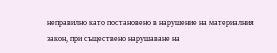неправилно като постановено в нарушение на материалния закон, при съществено нарушаване на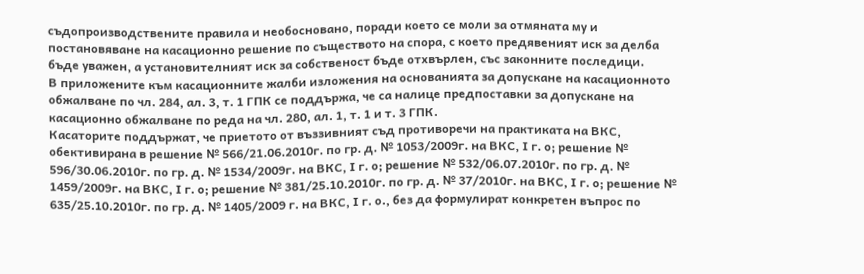съдопроизводствените правила и необосновано, поради което се моли за отмяната му и постановяване на касационно решение по съществото на спора, с което предявеният иск за делба бъде уважен, а установителният иск за собственост бъде отхвърлен, със законните последици.
В приложените към касационните жалби изложения на основанията за допускане на касационното обжалване по чл. 284, ал. 3, т. 1 ГПК се поддържа, че са налице предпоставки за допускане на касационно обжалване по реда на чл. 280, ал. 1, т. 1 и т. 3 ГПК.
Касаторите поддържат, че приетото от въззивният съд противоречи на практиката на ВКС, обективирана в решение № 566/21.06.2010г. по гр. д. № 1053/2009г. на ВКС, І г. о; решение № 596/30.06.2010г. по гр. д. № 1534/2009г. на ВКС, І г. о; решение № 532/06.07.2010г. по гр. д. № 1459/2009г. на ВКС, І г. о; решение № 381/25.10.2010г. по гр. д. № 37/2010г. на ВКС, І г. о; решение № 635/25.10.2010г. по гр. д. № 1405/2009 г. на ВКС, І г. о., без да формулират конкретен въпрос по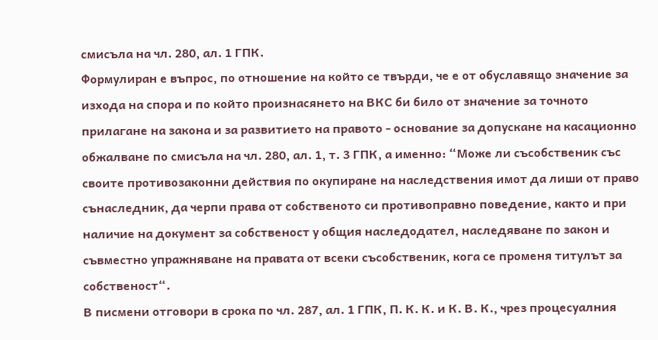смисъла на чл. 280, ал. 1 ГПК.
Формулиран е въпрос, по отношение на който се твърди, че е от обуславящо значение за изхода на спора и по който произнасянето на ВКС би било от значение за точното прилагане на закона и за развитието на правото - основание за допускане на касационно обжалване по смисъла на чл. 280, ал. 1, т. 3 ГПК, а именно: “Може ли съсобственик със своите противозаконни действия по окупиране на наследствения имот да лиши от право сънаследник, да черпи права от собственото си противоправно поведение, както и при наличие на документ за собственост у общия наследодател, наследяване по закон и съвместно упражняване на правата от всеки съсобственик, кога се променя титулът за собственост“.
В писмени отговори в срока по чл. 287, ал. 1 ГПК, П. К. К. и К. В. К., чрез процесуалния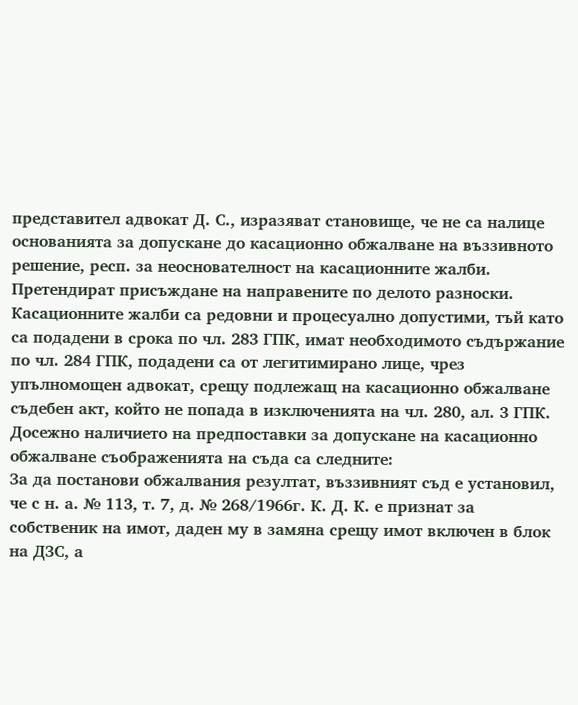представител адвокат Д. С., изразяват становище, че не са налице основанията за допускане до касационно обжалване на въззивното решение, респ. за неоснователност на касационните жалби. Претендират присъждане на направените по делото разноски.
Касационните жалби са редовни и процесуално допустими, тъй като са подадени в срока по чл. 283 ГПК, имат необходимото съдържание по чл. 284 ГПК, подадени са от легитимирано лице, чрез упълномощен адвокат, срещу подлежащ на касационно обжалване съдебен акт, който не попада в изключенията на чл. 280, ал. 3 ГПК.
Досежно наличието на предпоставки за допускане на касационно обжалване съображенията на съда са следните:
За да постанови обжалвания резултат, въззивният съд е установил, че с н. а. № 113, т. 7, д. № 268/1966г. К. Д. К. е признат за собственик на имот, даден му в замяна срещу имот включен в блок на ДЗС, а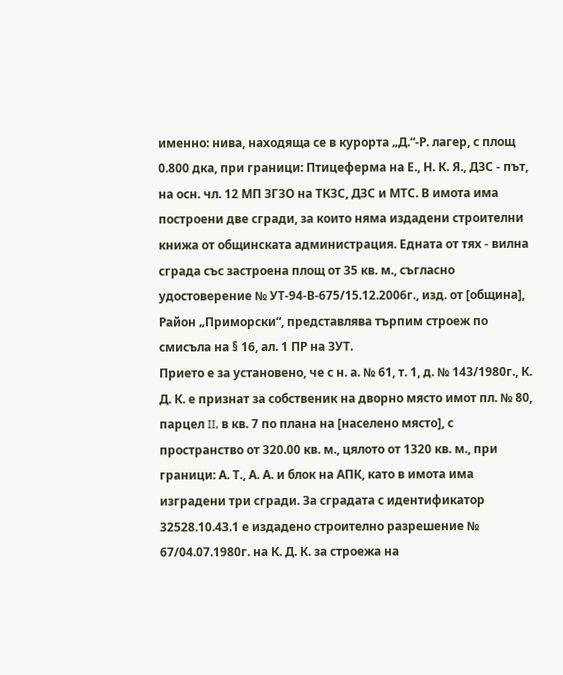именно: нива, находяща се в курорта „Д.“-Р. лагер, с площ 0.800 дка, при граници: Птицеферма на Е., Н. К. Я., ДЗС - път, на осн. чл. 12 МП ЗГЗО на ТКЗС, ДЗС и МТС. В имота има построени две сгради, за които няма издадени строителни книжа от общинската администрация. Едната от тях - вилна сграда със застроена площ от 35 кв. м., съгласно удостоверение № УТ-94-В-675/15.12.2006г., изд. от [община], Район „Приморски“, представлява търпим строеж по смисъла на § 16, ал. 1 ПР на ЗУТ.
Прието е за установено, че с н. а. № 61, т. 1, д. № 143/1980г., К. Д. К. е признат за собственик на дворно място имот пл. № 80, парцел II, в кв. 7 по плана на [населено място], с пространство от 320.00 кв. м., цялото от 1320 кв. м., при граници: А. Т., А. А. и блок на АПК, като в имота има изградени три сгради. За сградата с идентификатор 32528.10.43.1 е издадено строително разрешение № 67/04.07.1980г. на К. Д. К. за строежа на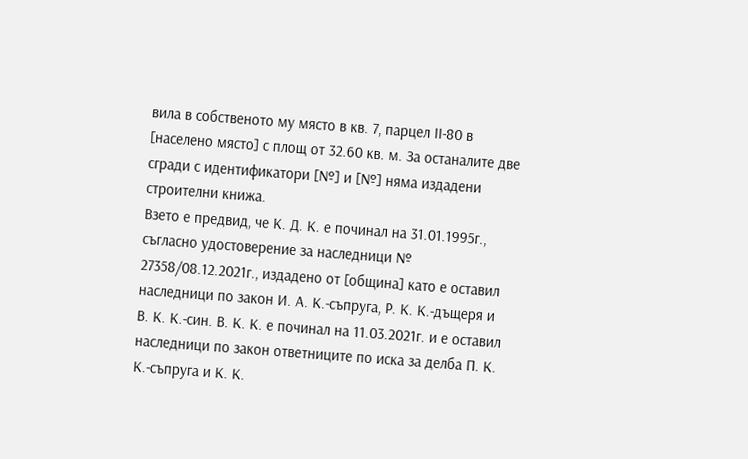вила в собственото му място в кв. 7, парцел ІІ-80 в [населено място] с площ от 32.60 кв. м. За останалите две сгради с идентификатори [№] и [№] няма издадени строителни книжа.
Взето е предвид, че К. Д. К. е починал на 31.01.1995г., съгласно удостоверение за наследници № 27358/08.12.2021г., издадено от [община] като е оставил наследници по закон И. А. К.-съпруга, Р. К. К.-дъщеря и В. К. К.-син. В. К. К. е починал на 11.03.2021г. и е оставил наследници по закон ответниците по иска за делба П. К. К.-съпруга и К. К.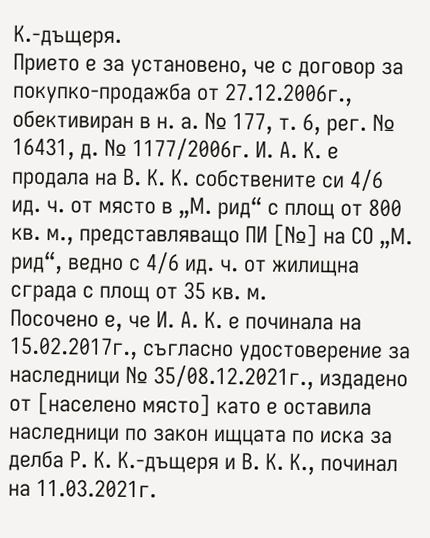К.-дъщеря.
Прието е за установено, че с договор за покупко-продажба от 27.12.2006г., обективиран в н. а. № 177, т. 6, рег. № 16431, д. № 1177/2006г. И. А. К. е продала на В. К. К. собствените си 4/6 ид. ч. от място в „М. рид“ с площ от 800 кв. м., представляващо ПИ [№] на СО „М. рид“, ведно с 4/6 ид. ч. от жилищна сграда с площ от 35 кв. м.
Посочено е, че И. А. К. е починала на 15.02.2017г., съгласно удостоверение за наследници № 35/08.12.2021г., издадено от [населено място] като е оставила наследници по закон ищцата по иска за делба Р. К. К.-дъщеря и В. К. К., починал на 11.03.2021г.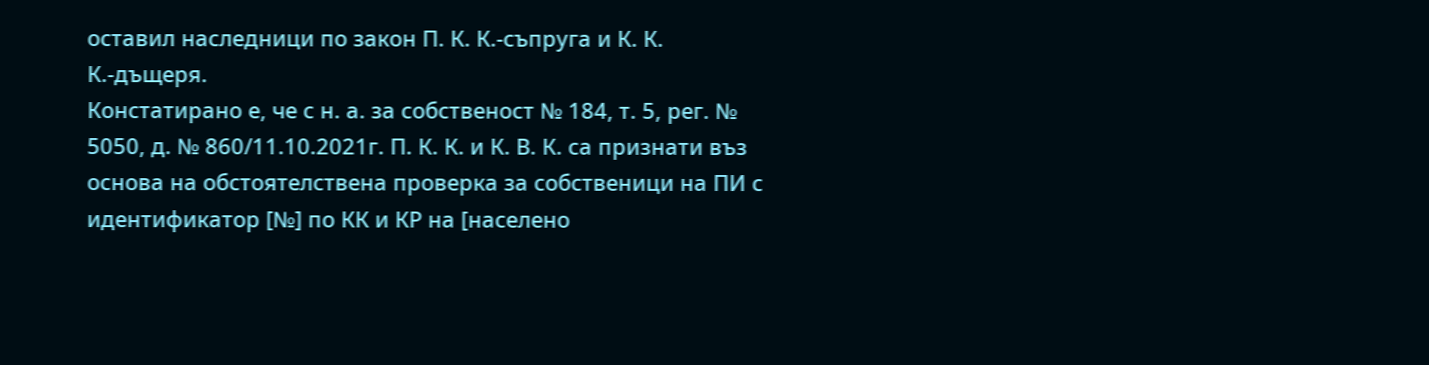оставил наследници по закон П. К. К.-съпруга и К. К. К.-дъщеря.
Констатирано е, че с н. а. за собственост № 184, т. 5, рег. № 5050, д. № 860/11.10.2021г. П. К. К. и К. В. К. са признати въз основа на обстоятелствена проверка за собственици на ПИ с идентификатор [№] по КК и КР на [населено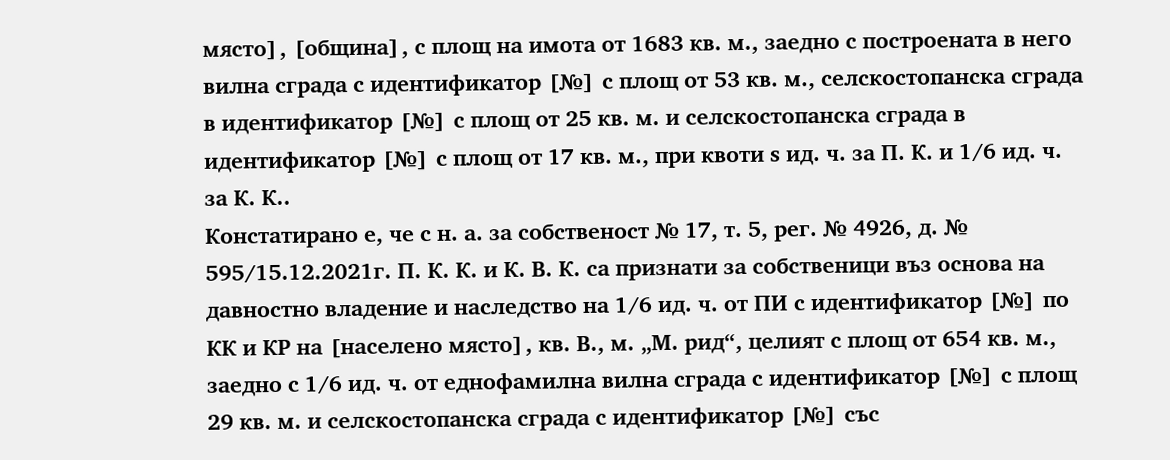място], [община], с площ на имота от 1683 кв. м., заедно с построената в него вилна сграда с идентификатор [№] с площ от 53 кв. м., селскостопанска сграда в идентификатор [№] с площ от 25 кв. м. и селскостопанска сграда в идентификатор [№] с площ от 17 кв. м., при квоти ѕ ид. ч. за П. К. и 1/6 ид. ч. за К. К..
Констатирано е, че с н. а. за собственост № 17, т. 5, рег. № 4926, д. № 595/15.12.2021г. П. К. К. и К. В. К. са признати за собственици въз основа на давностно владение и наследство на 1/6 ид. ч. от ПИ с идентификатор [№] по КК и КР на [населено място], кв. В., м. „М. рид“, целият с площ от 654 кв. м., заедно с 1/6 ид. ч. от еднофамилна вилна сграда с идентификатор [№] с площ 29 кв. м. и селскостопанска сграда с идентификатор [№] със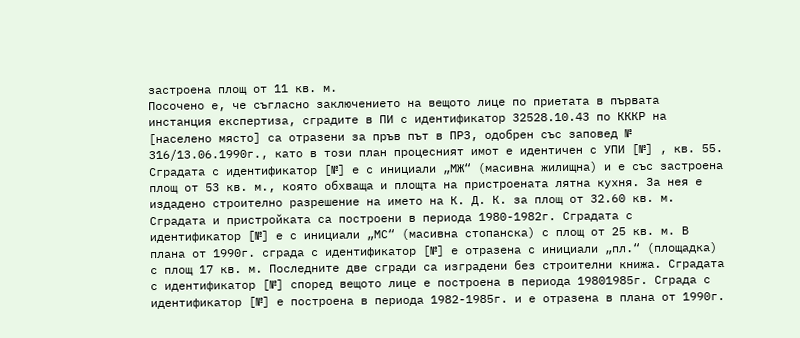застроена площ от 11 кв. м.
Посочено е, че съгласно заключението на вещото лице по приетата в първата инстанция експертиза, сградите в ПИ с идентификатор 32528.10.43 по КККР на [населено място] са отразени за пръв път в ПРЗ, одобрен със заповед № 316/13.06.1990г., като в този план процесният имот е идентичен с УПИ [№] , кв. 55. Сградата с идентификатор [№] е с инициали „МЖ“ (масивна жилищна) и е със застроена площ от 53 кв. м., която обхваща и площта на пристроената лятна кухня. За нея е издадено строително разрешение на името на К. Д. К. за площ от 32.60 кв. м. Сградата и пристройката са построени в периода 1980-1982г. Сградата с идентификатор [№] е с инициали „МС“ (масивна стопанска) с площ от 25 кв. м. В плана от 1990г. сграда с идентификатор [№] е отразена с инициали „пл.“ (площадка) с площ 17 кв. м. Последните две сгради са изградени без строителни книжа. Сградата с идентификатор [№] според вещото лице е построена в периода 19801985г. Сграда с идентификатор [№] е построена в периода 1982-1985г. и е отразена в плана от 1990г.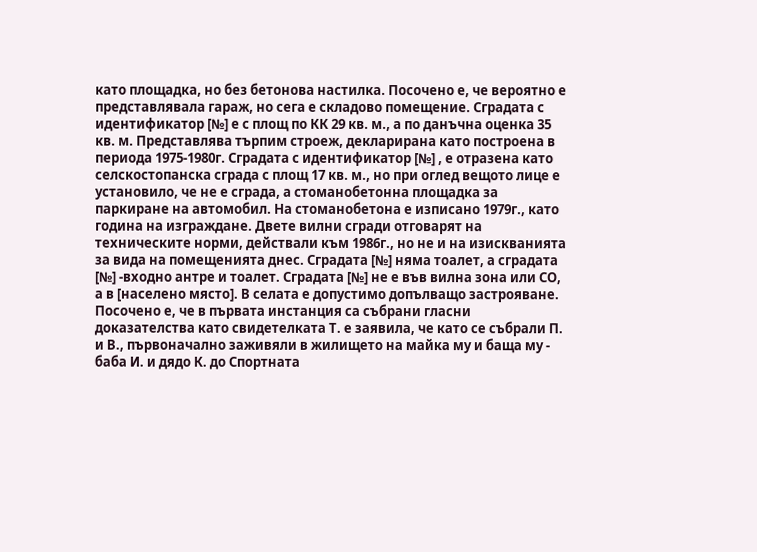като площадка, но без бетонова настилка. Посочено е, че вероятно е представлявала гараж, но сега е складово помещение. Сградата с идентификатор [№] е с площ по КК 29 кв. м., а по данъчна оценка 35 кв. м. Представлява търпим строеж, декларирана като построена в периода 1975-1980г. Сградата с идентификатор [№] , е отразена като селскостопанска сграда с площ 17 кв. м., но при оглед вещото лице е установило, че не е сграда, а стоманобетонна площадка за паркиране на автомобил. На стоманобетона е изписано 1979г., като година на изграждане. Двете вилни сгради отговарят на техническите норми, действали към 1986г., но не и на изискванията за вида на помещенията днес. Сградата [№] няма тоалет, а сградата [№] -входно антре и тоалет. Сградата [№] не е във вилна зона или СО, а в [населено място]. В селата е допустимо допълващо застрояване.
Посочено е, че в първата инстанция са събрани гласни доказателства като свидетелката Т. е заявила, че като се събрали П. и В., първоначално заживяли в жилището на майка му и баща му - баба И. и дядо К. до Спортната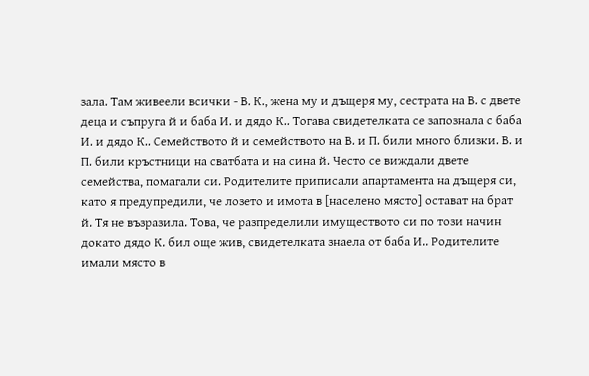зала. Там живеели всички - В. К., жена му и дъщеря му, сестрата на В. с двете деца и съпруга й и баба И. и дядо К.. Тогава свидетелката се запознала с баба И. и дядо К.. Семейството й и семейството на В. и П. били много близки. В. и П. били кръстници на сватбата и на сина й. Често се виждали двете семейства, помагали си. Родителите приписали апартамента на дъщеря си, като я предупредили, че лозето и имота в [населено място] остават на брат й. Тя не възразила. Това, че разпределили имуществото си по този начин докато дядо К. бил още жив, свидетелката знаела от баба И.. Родителите имали място в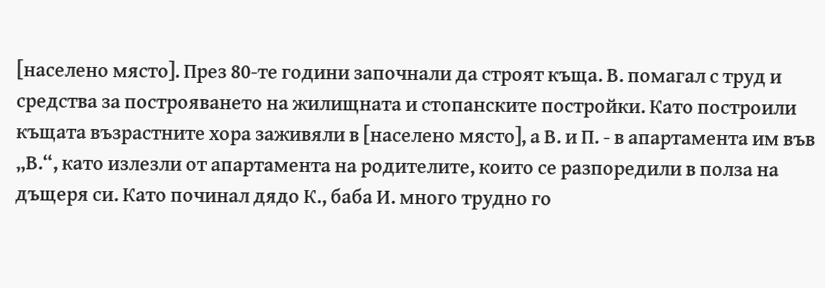[населено място]. През 80-те години започнали да строят къща. В. помагал с труд и средства за построяването на жилищната и стопанските постройки. Като построили къщата възрастните хора заживяли в [населено място], а В. и П. - в апартамента им във „В.“, като излезли от апартамента на родителите, които се разпоредили в полза на дъщеря си. Като починал дядо К., баба И. много трудно го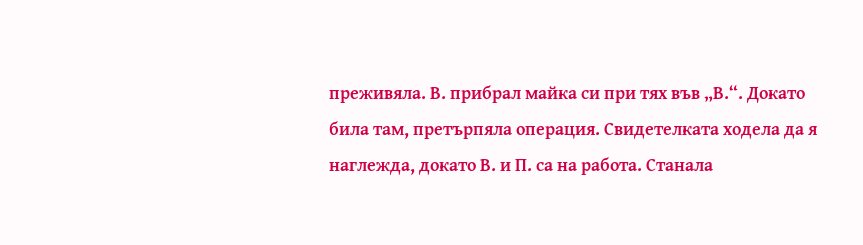преживяла. В. прибрал майка си при тях във „В.“. Докато била там, претърпяла операция. Свидетелката ходела да я наглежда, докато В. и П. са на работа. Станала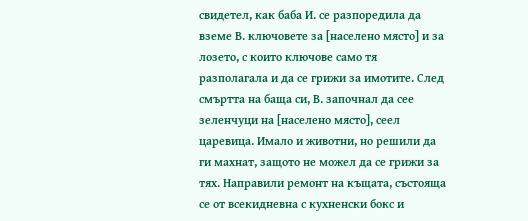свидетел, как баба И. се разпоредила да вземе В. ключовете за [населено място] и за лозето, с които ключове само тя разполагала и да се грижи за имотите. След смъртта на баща си, В. започнал да сее зеленчуци на [населено място], сеел царевица. Имало и животни, но решили да ги махнат, защото не можел да се грижи за тях. Направили ремонт на къщата, състояща се от всекидневна с кухненски бокс и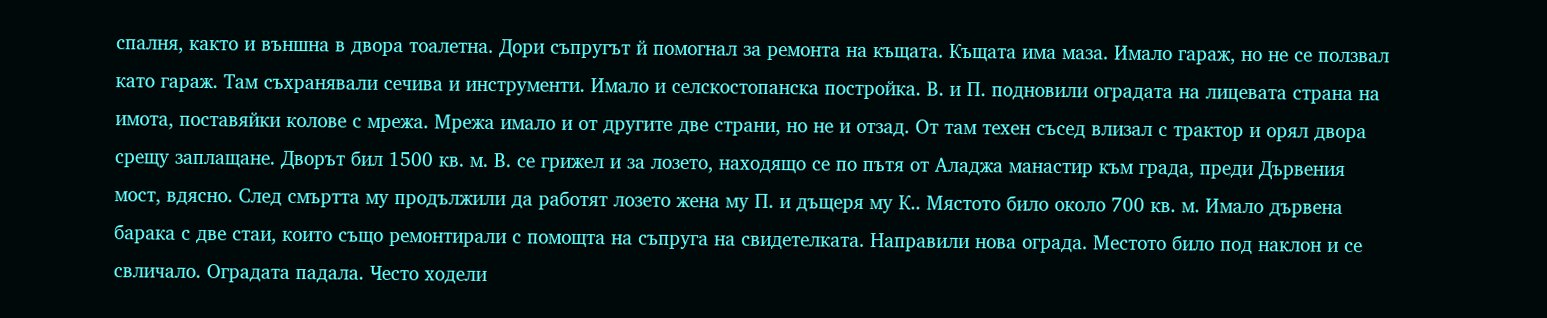спалня, както и външна в двора тоалетна. Дори съпругът й помогнал за ремонта на къщата. Къщата има маза. Имало гараж, но не се ползвал като гараж. Там съхранявали сечива и инструменти. Имало и селскостопанска постройка. В. и П. подновили оградата на лицевата страна на имота, поставяйки колове с мрежа. Мрежа имало и от другите две страни, но не и отзад. От там техен съсед влизал с трактор и орял двора срещу заплащане. Дворът бил 1500 кв. м. В. се грижел и за лозето, находящо се по пътя от Аладжа манастир към града, преди Дървения мост, вдясно. След смъртта му продължили да работят лозето жена му П. и дъщеря му К.. Мястото било около 700 кв. м. Имало дървена барака с две стаи, които също ремонтирали с помощта на съпруга на свидетелката. Направили нова ограда. Местото било под наклон и се свличало. Оградата падала. Често ходели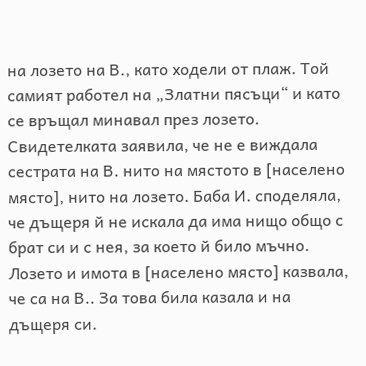на лозето на В., като ходели от плаж. Той самият работел на „Златни пясъци“ и като се връщал минавал през лозето. Свидетелката заявила, че не е виждала сестрата на В. нито на мястото в [населено място], нито на лозето. Баба И. споделяла, че дъщеря й не искала да има нищо общо с брат си и с нея, за което й било мъчно. Лозето и имота в [населено място] казвала, че са на В.. За това била казала и на дъщеря си.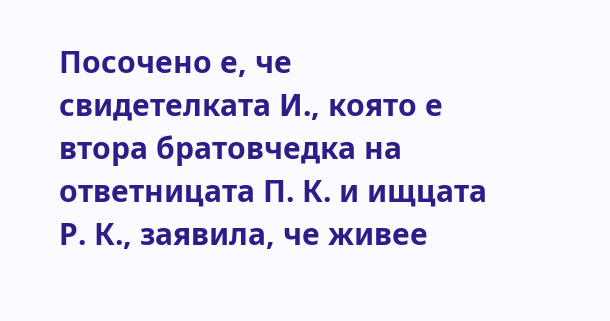Посочено е, че свидетелката И., която е втора братовчедка на ответницата П. К. и ищцата Р. К., заявила, че живее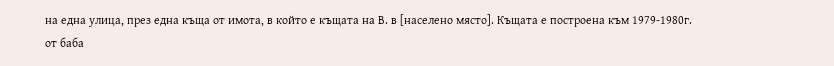на една улица, през една къща от имота, в който е къщата на В. в [населено място]. Къщата е построена към 1979-1980г. от баба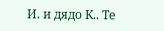И. и дядо К.. Те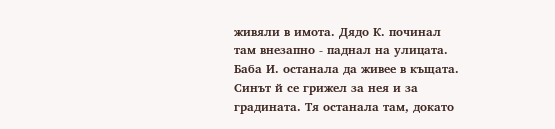живяли в имота. Дядо К. починал там внезапно - паднал на улицата. Баба И. останала да живее в къщата. Синът й се грижел за нея и за градината. Тя останала там, докато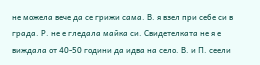не можела вече да се грижи сама. В. я взел при себе си в града. Р. не е гледала майка си. Свидетелката не я е виждала от 40-50 години да идва на село. В. и П. сеели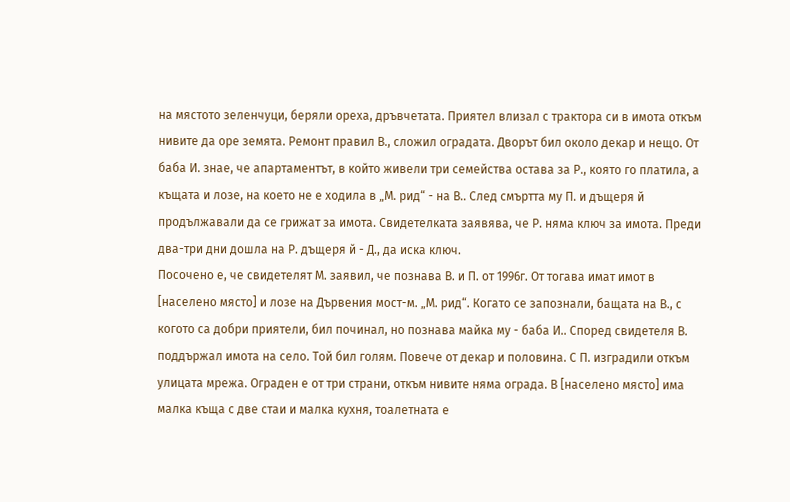на мястото зеленчуци, беряли ореха, дръвчетата. Приятел влизал с трактора си в имота откъм нивите да оре земята. Ремонт правил В., сложил оградата. Дворът бил около декар и нещо. От баба И. знае, че апартаментът, в който живели три семейства остава за Р., която го платила, а къщата и лозе, на което не е ходила в „М. рид“ - на В.. След смъртта му П. и дъщеря й продължавали да се грижат за имота. Свидетелката заявява, че Р. няма ключ за имота. Преди два-три дни дошла на Р. дъщеря й - Д., да иска ключ.
Посочено е, че свидетелят М. заявил, че познава В. и П. от 1996г. От тогава имат имот в [населено място] и лозе на Дървения мост-м. „М. рид“. Когато се запознали, бащата на В., с когото са добри приятели, бил починал, но познава майка му - баба И.. Според свидетеля В. поддържал имота на село. Той бил голям. Повече от декар и половина. С П. изградили откъм улицата мрежа. Ограден е от три страни, откъм нивите няма ограда. В [населено място] има малка къща с две стаи и малка кухня, тоалетната е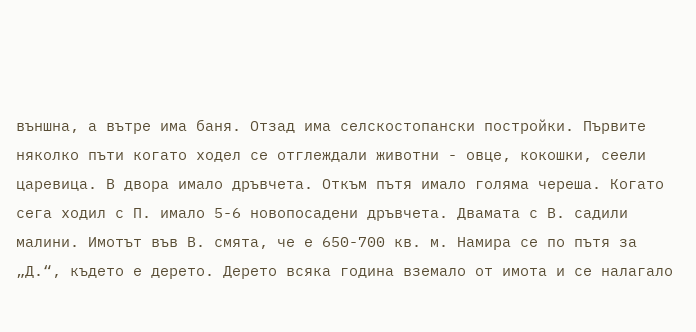външна, а вътре има баня. Отзад има селскостопански постройки. Първите няколко пъти когато ходел се отглеждали животни - овце, кокошки, сеели царевица. В двора имало дръвчета. Откъм пътя имало голяма череша. Когато сега ходил с П. имало 5-6 новопосадени дръвчета. Двамата с В. садили малини. Имотът във В. смята, че е 650-700 кв. м. Намира се по пътя за „Д.“, където е дерето. Дерето всяка година вземало от имота и се налагало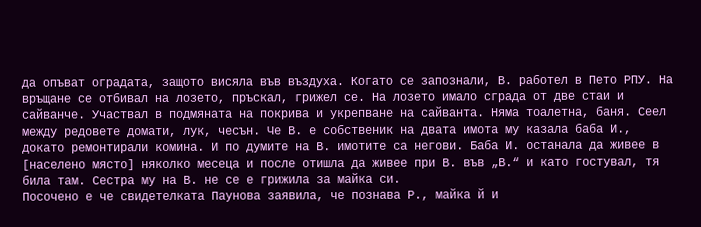да опъват оградата, защото висяла във въздуха. Когато се запознали, В. работел в Пето РПУ. На връщане се отбивал на лозето, пръскал, грижел се. На лозето имало сграда от две стаи и сайванче. Участвал в подмяната на покрива и укрепване на сайванта. Няма тоалетна, баня. Сеел между редовете домати, лук, чесън. Че В. е собственик на двата имота му казала баба И., докато ремонтирали комина. И по думите на В. имотите са негови. Баба И. останала да живее в [населено място] няколко месеца и после отишла да живее при В. във „В.“ и като гостувал, тя била там. Сестра му на В. не се е грижила за майка си.
Посочено е че свидетелката Паунова заявила, че познава Р., майка й и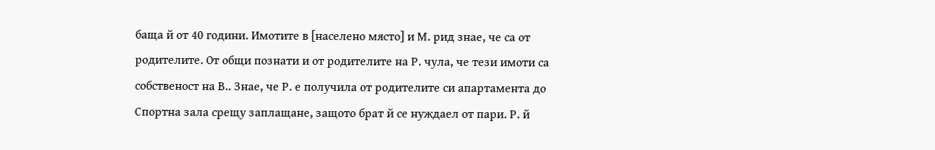баща й от 40 години. Имотите в [населено място] и М. рид знае, че са от родителите. От общи познати и от родителите на Р. чула, че тези имоти са собственост на В.. Знае, че Р. е получила от родителите си апартамента до Спортна зала срещу заплащане, защото брат й се нуждаел от пари. Р. й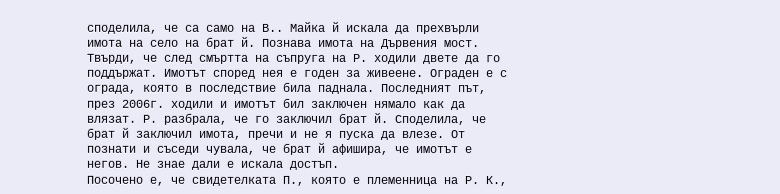споделила, че са само на В.. Майка й искала да прехвърли имота на село на брат й. Познава имота на Дървения мост. Твърди, че след смъртта на съпруга на Р. ходили двете да го поддържат. Имотът според нея е годен за живеене. Ограден е с ограда, която в последствие била паднала. Последният път, през 2006г. ходили и имотът бил заключен нямало как да влязат. Р. разбрала, че го заключил брат й. Споделила, че брат й заключил имота, пречи и не я пуска да влезе. От познати и съседи чувала, че брат й афишира, че имотът е негов. Не знае дали е искала достъп.
Посочено е, че свидетелката П., която е племенница на Р. К.,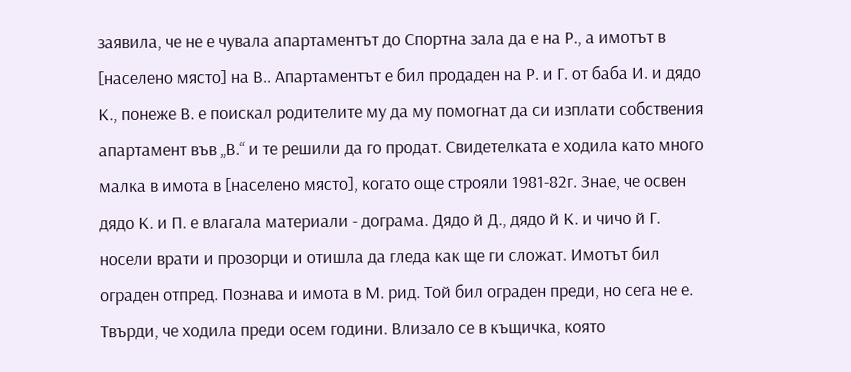заявила, че не е чувала апартаментът до Спортна зала да е на Р., а имотът в [населено място] на В.. Апартаментът е бил продаден на Р. и Г. от баба И. и дядо К., понеже В. е поискал родителите му да му помогнат да си изплати собствения апартамент във „В.“ и те решили да го продат. Свидетелката е ходила като много малка в имота в [населено място], когато още строяли 1981-82г. Знае, че освен дядо К. и П. е влагала материали - дограма. Дядо й Д., дядо й К. и чичо й Г. носели врати и прозорци и отишла да гледа как ще ги сложат. Имотът бил ограден отпред. Познава и имота в М. рид. Той бил ограден преди, но сега не е. Твърди, че ходила преди осем години. Влизало се в къщичка, която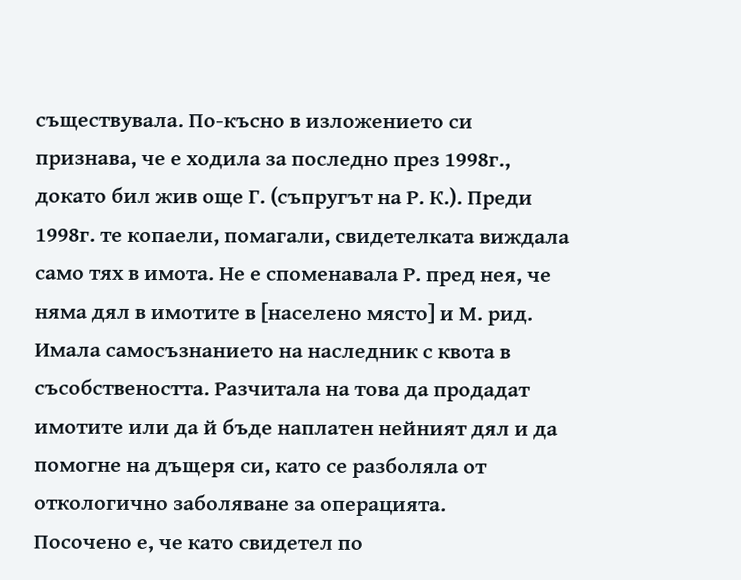съществувала. По-късно в изложението си признава, че е ходила за последно през 1998г., докато бил жив още Г. (съпругът на Р. К.). Преди 1998г. те копаели, помагали, свидетелката виждала само тях в имота. Не е споменавала Р. пред нея, че няма дял в имотите в [населено място] и М. рид. Имала самосъзнанието на наследник с квота в съсобствеността. Разчитала на това да продадат имотите или да й бъде наплатен нейният дял и да помогне на дъщеря си, като се разболяла от откологично заболяване за операцията.
Посочено е, че като свидетел по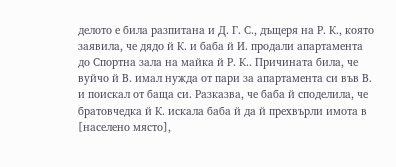делото е била разпитана и Д. Г. С., дъщеря на Р. К., която заявила, че дядо й К. и баба й И. продали апартамента до Спортна зала на майка й Р. К.. Причината била, че вуйчо й В. имал нужда от пари за апартамента си във В. и поискал от баща си. Разказва, че баба й споделила, че братовчедка й К. искала баба й да й прехвърли имота в [населено място],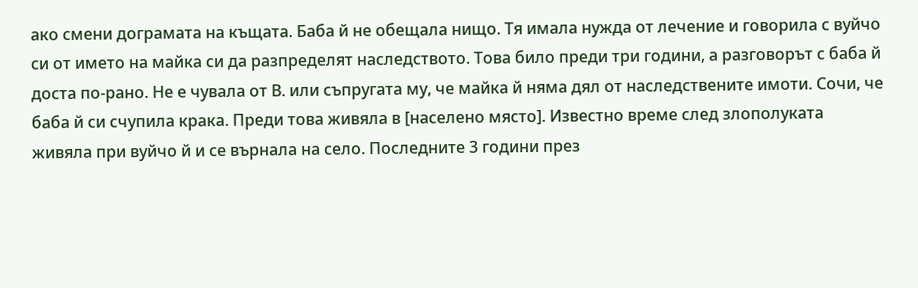ако смени дограмата на къщата. Баба й не обещала нищо. Тя имала нужда от лечение и говорила с вуйчо си от името на майка си да разпределят наследството. Това било преди три години, а разговорът с баба й доста по-рано. Не е чувала от В. или съпругата му, че майка й няма дял от наследствените имоти. Сочи, че баба й си счупила крака. Преди това живяла в [населено място]. Известно време след злополуката живяла при вуйчо й и се върнала на село. Последните 3 години през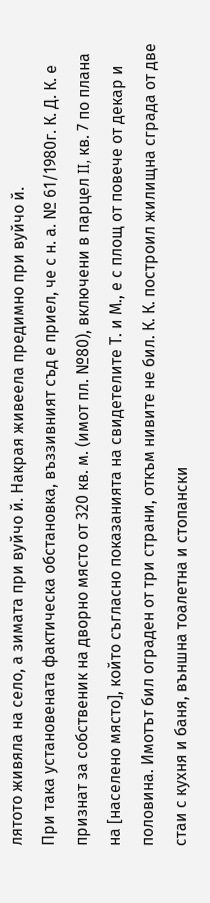лятото живяла на село, а зимата при вуйчо й. Накрая живеела предимно при вуйчо й.
При така установената фактическа обстановка, въззивният съд е приел, че с н. а. № 61/1980г. К. Д. К. е признат за собственик на дворно място от 320 кв. м. (имот пл. №80), включени в парцел II, кв. 7 по плана на [населено място], който съгласно показанията на свидетелите Т. и М., е с площ от повече от декар и половина. Имотът бил ограден от три страни, откъм нивите не бил. К. К. построил жилищна сграда от две стаи с кухня и баня, външна тоалетна и стопански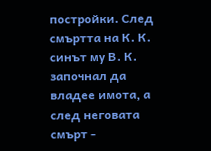постройки. След смъртта на К. К. синът му В. К. започнал да владее имота, а след неговата смърт -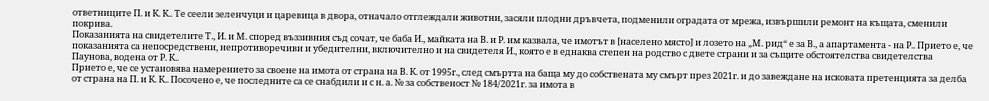ответниците П. и К. К.. Те сеели зеленчуци и царевица в двора, отначало отглеждали животни, засяли плодни дръвчета, подменили оградата от мрежа, извършили ремонт на къщата, сменили покрива.
Показанията на свидетелите Т., И. и М. според въззивния съд сочат, че баба И., майката на В. и Р. им казвала, че имотът в [населено място] и лозето на „М. рид“ е за В., а апартамента - на Р.. Прието е, че показанията са непосредствени, непротиворечиви и убедителни, включително и на свидетеля И., която е в еднаква степен на родство с двете страни и за същите обстоятелства свидетелства Паунова, водена от Р. К..
Прието е, че се установява намерението за своене на имота от страна на В. К. от 1995г., след смъртта на баща му до собствената му смърт през 2021г. и до завеждане на исковата претенцията за делба от страна на П. и К. К.. Посочено е, че последните са се снабдили и с н. а. № за собственост № 184/2021г. за имота в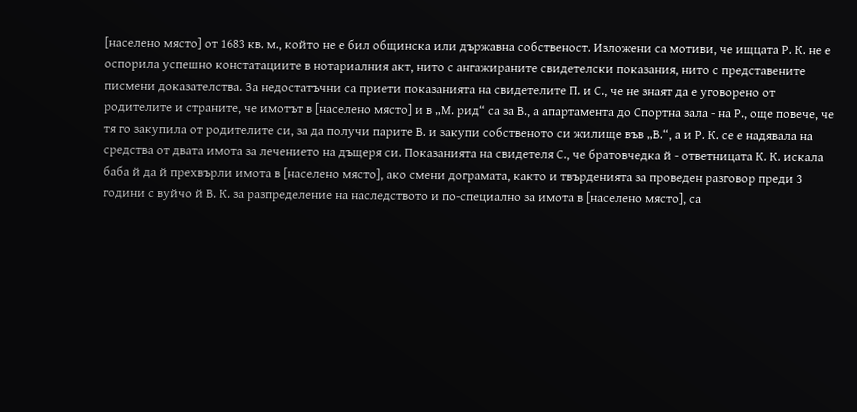[населено място] от 1683 кв. м., който не е бил общинска или държавна собственост. Изложени са мотиви, че ищцата Р. К. не е оспорила успешно констатациите в нотариалния акт, нито с ангажираните свидетелски показания, нито с представените писмени доказателства. За недостатъчни са приети показанията на свидетелите П. и С., че не знаят да е уговорено от родителите и страните, че имотът в [населено място] и в „М. рид“ са за В., а апартамента до Спортна зала - на Р., още повече, че тя го закупила от родителите си, за да получи парите В. и закупи собственото си жилище във „В.“, а и Р. К. се е надявала на средства от двата имота за лечението на дъщеря си. Показанията на свидетеля С., че братовчедка й - ответницата К. К. искала баба й да й прехвърли имота в [населено място], ако смени дограмата, както и твърденията за проведен разговор преди 3 години с вуйчо й В. К. за разпределение на наследството и по-специално за имота в [населено място], са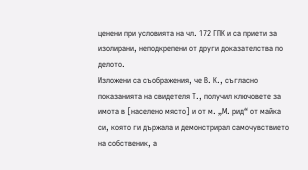ценени при условията на чл. 172 ГПК и са приети за изолирани, неподкрепени от други доказателства по делото.
Изложени са съображения, че В. К., съгласно показанията на свидетеля Т., получил ключовете за имота в [населено място] и от м. „М. рид“ от майка си, която ги държала и демонстрирал самочувствието на собственик, а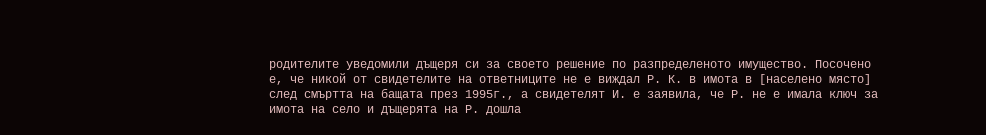родителите уведомили дъщеря си за своето решение по разпределеното имущество. Посочено е, че никой от свидетелите на ответниците не е виждал Р. К. в имота в [населено място] след смъртта на бащата през 1995г., а свидетелят И. е заявила, че Р. не е имала ключ за имота на село и дъщерята на Р. дошла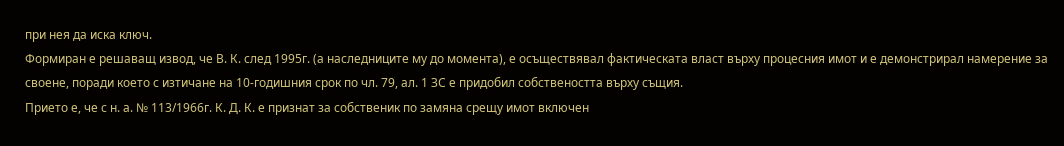при нея да иска ключ.
Формиран е решаващ извод, че В. К. след 1995г. (а наследниците му до момента), е осъществявал фактическата власт върху процесния имот и е демонстрирал намерение за своене, поради което с изтичане на 10-годишния срок по чл. 79, ал. 1 ЗС е придобил собствеността върху същия.
Прието е, че с н. а. № 113/1966г. К. Д. К. е признат за собственик по замяна срещу имот включен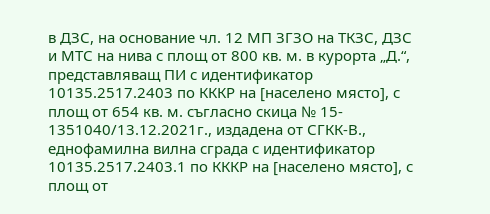в ДЗС, на основание чл. 12 МП ЗГЗО на ТКЗС, ДЗС и МТС на нива с площ от 800 кв. м. в курорта „Д.“, представляващ ПИ с идентификатор 10135.2517.2403 по КККР на [населено място], с площ от 654 кв. м. съгласно скица № 15- 1351040/13.12.2021г., издадена от СГКК-В., еднофамилна вилна сграда с идентификатор 10135.2517.2403.1 по КККР на [населено място], с площ от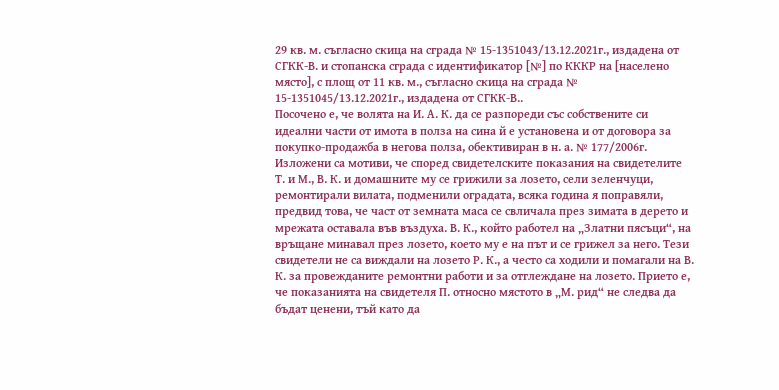29 кв. м. съгласно скица на сграда № 15-1351043/13.12.2021г., издадена от СГКК-В. и стопанска сграда с идентификатор [№] по КККР на [населено място], с площ от 11 кв. м., съгласно скица на сграда № 15-1351045/13.12.2021г., издадена от СГКК-В..
Посочено е, че волята на И. А. К. да се разпореди със собствените си идеални части от имота в полза на сина й е установена и от договора за покупко-продажба в негова полза, обективиран в н. а. № 177/2006г.
Изложени са мотиви, че според свидетелските показания на свидетелите Т. и М., В. К. и домашните му се грижили за лозето, сели зеленчуци, ремонтирали вилата, подменили оградата, всяка година я поправяли, предвид това, че част от земната маса се свличала през зимата в дерето и мрежата оставала във въздуха. В. К., който работел на „Златни пясъци“, на връщане минавал през лозето, което му е на път и се грижел за него. Тези свидетели не са виждали на лозето Р. К., а често са ходили и помагали на В. К. за провежданите ремонтни работи и за отглеждане на лозето. Прието е, че показанията на свидетеля П. относно мястото в „М. рид“ не следва да бъдат ценени, тъй като да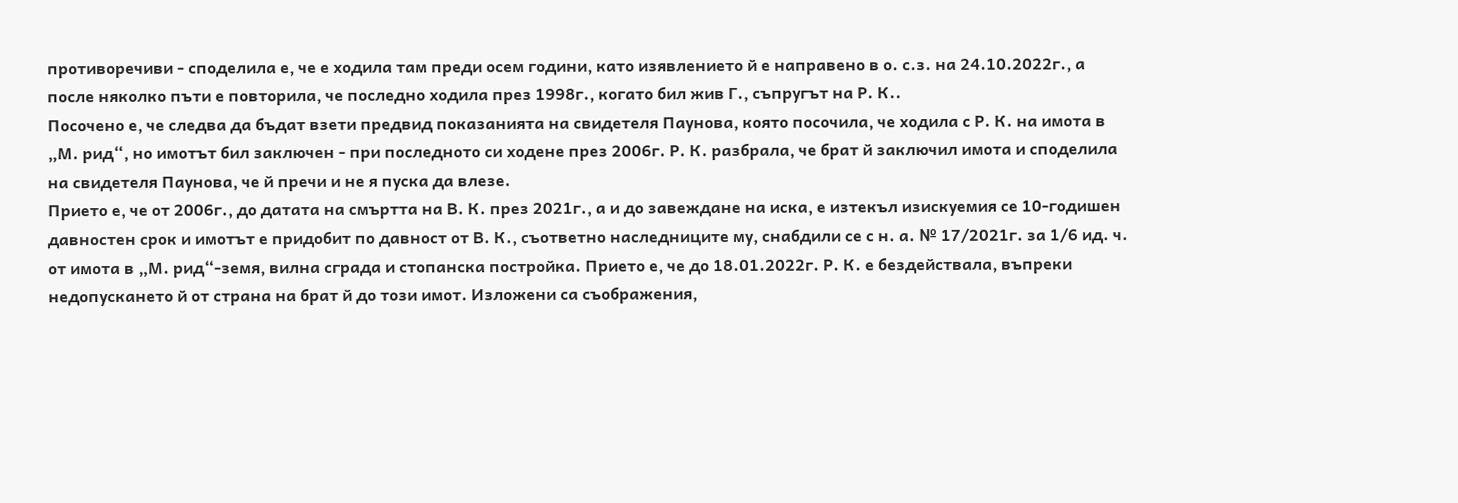противоречиви - споделила е, че е ходила там преди осем години, като изявлението й е направено в о. с.з. на 24.10.2022г., а после няколко пъти е повторила, че последно ходила през 1998г., когато бил жив Г., съпругът на Р. К..
Посочено е, че следва да бъдат взети предвид показанията на свидетеля Паунова, която посочила, че ходила с Р. К. на имота в „М. рид“, но имотът бил заключен - при последното си ходене през 2006г. Р. К. разбрала, че брат й заключил имота и споделила на свидетеля Паунова, че й пречи и не я пуска да влезе.
Прието е, че от 2006г., до датата на смъртта на В. К. през 2021г., а и до завеждане на иска, е изтекъл изискуемия се 10-годишен давностен срок и имотът е придобит по давност от В. К., съответно наследниците му, снабдили се с н. а. № 17/2021г. за 1/6 ид. ч. от имота в „М. рид“-земя, вилна сграда и стопанска постройка. Прието е, че до 18.01.2022г. Р. К. е бездействала, въпреки недопускането й от страна на брат й до този имот. Изложени са съображения,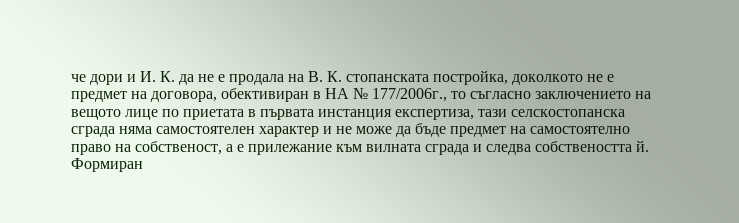че дори и И. К. да не е продала на В. К. стопанската постройка, доколкото не е предмет на договора, обективиран в НА № 177/2006г., то съгласно заключението на вещото лице по приетата в първата инстанция експертиза, тази селскостопанска сграда няма самостоятелен характер и не може да бъде предмет на самостоятелно право на собственост, а е прилежание към вилната сграда и следва собствеността й.
Формиран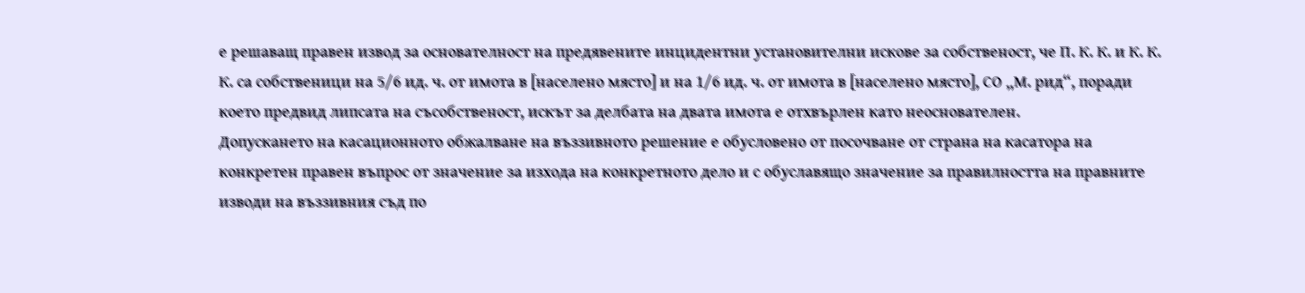е решаващ правен извод за основателност на предявените инцидентни установителни искове за собственост, че П. К. К. и К. К. К. са собственици на 5/6 ид. ч. от имота в [населено място] и на 1/6 ид. ч. от имота в [населено място], СО „М. рид“, поради което предвид липсата на съсобственост, искът за делбата на двата имота е отхвърлен като неоснователен.
Допускането на касационното обжалване на въззивното решение е обусловено от посочване от страна на касатора на конкретен правен въпрос от значение за изхода на конкретното дело и с обуславящо значение за правилността на правните изводи на въззивния съд по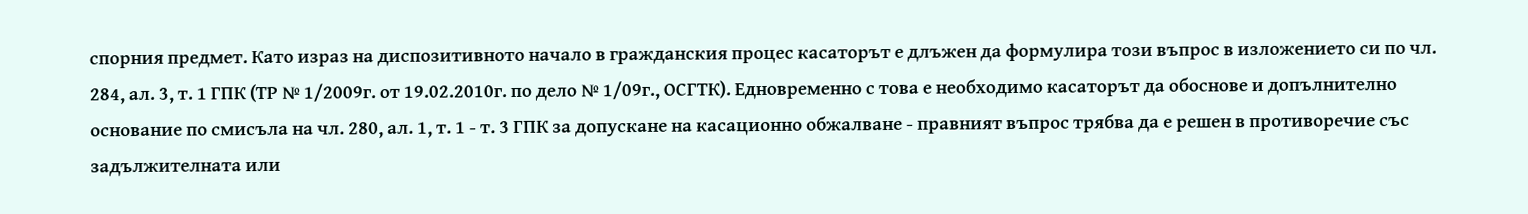спорния предмет. Като израз на диспозитивното начало в гражданския процес касаторът е длъжен да формулира този въпрос в изложението си по чл. 284, ал. 3, т. 1 ГПК (ТР № 1/2009г. от 19.02.2010г. по дело № 1/09г., ОСГТК). Едновременно с това е необходимо касаторът да обоснове и допълнително основание по смисъла на чл. 280, ал. 1, т. 1 - т. 3 ГПК за допускане на касационно обжалване - правният въпрос трябва да е решен в противоречие със задължителната или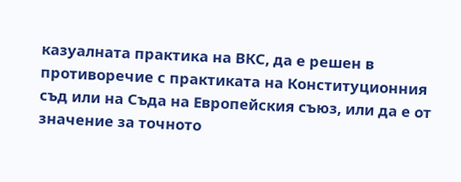казуалната практика на ВКС, да е решен в противоречие с практиката на Конституционния съд или на Съда на Европейския съюз, или да е от значение за точното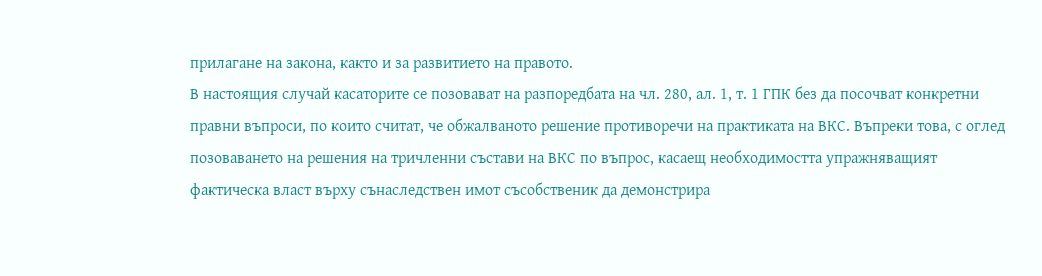прилагане на закона, както и за развитието на правото.
В настоящия случай касаторите се позовават на разпоредбата на чл. 280, ал. 1, т. 1 ГПК без да посочват конкретни правни въпроси, по които считат, че обжалваното решение противоречи на практиката на ВКС. Въпреки това, с оглед позоваването на решения на тричленни състави на ВКС по въпрос, касаещ необходимостта упражняващият фактическа власт върху сънаследствен имот съсобственик да демонстрира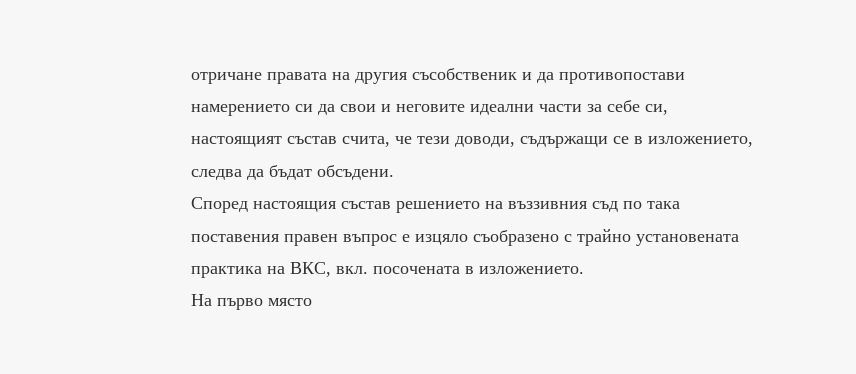отричане правата на другия съсобственик и да противопостави намерението си да свои и неговите идеални части за себе си, настоящият състав счита, че тези доводи, съдържащи се в изложението, следва да бъдат обсъдени.
Според настоящия състав решението на въззивния съд по така поставения правен въпрос е изцяло съобразено с трайно установената практика на ВКС, вкл. посочената в изложението.
На първо място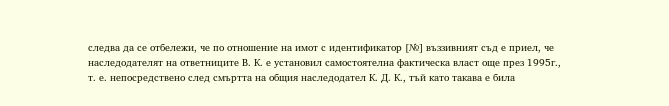следва да се отбележи, че по отношение на имот с идентификатор [№] въззивният съд е приел, че наследодателят на ответниците В. К. е установил самостоятелна фактическа власт още през 1995г., т. е. непосредствено след смъртта на общия наследодател К. Д. К., тъй като такава е била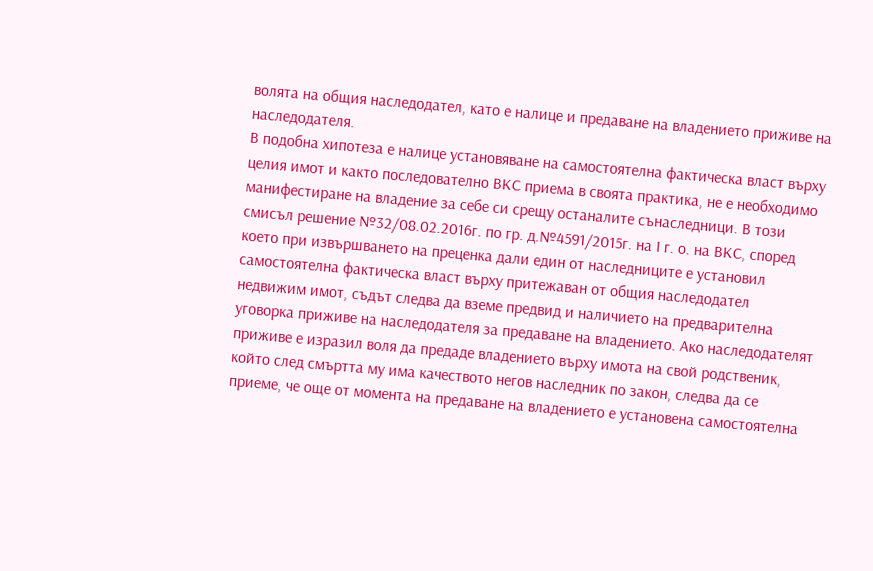волята на общия наследодател, като е налице и предаване на владението приживе на наследодателя.
В подобна хипотеза е налице установяване на самостоятелна фактическа власт върху целия имот и както последователно ВКС приема в своята практика, не е необходимо манифестиране на владение за себе си срещу останалите сънаследници. В този смисъл решение №32/08.02.2016г. по гр. д.№4591/2015г. на І г. о. на ВКС, според което при извършването на преценка дали един от наследниците е установил самостоятелна фактическа власт върху притежаван от общия наследодател недвижим имот, съдът следва да вземе предвид и наличието на предварителна уговорка приживе на наследодателя за предаване на владението. Ако наследодателят приживе е изразил воля да предаде владението върху имота на свой родственик, който след смъртта му има качеството негов наследник по закон, следва да се приеме, че още от момента на предаване на владението е установена самостоятелна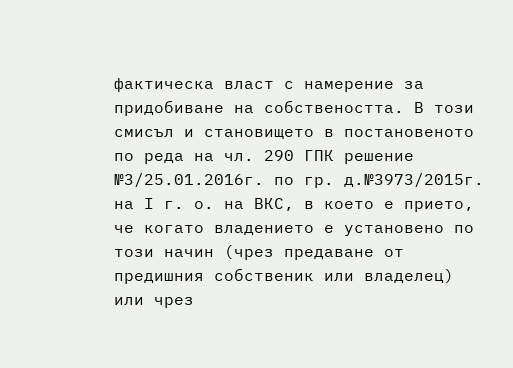фактическа власт с намерение за придобиване на собствеността. В този смисъл и становището в постановеното по реда на чл. 290 ГПК решение №3/25.01.2016г. по гр. д.№3973/2015г. на І г. о. на ВКС, в което е прието, че когато владението е установено по този начин (чрез предаване от предишния собственик или владелец) или чрез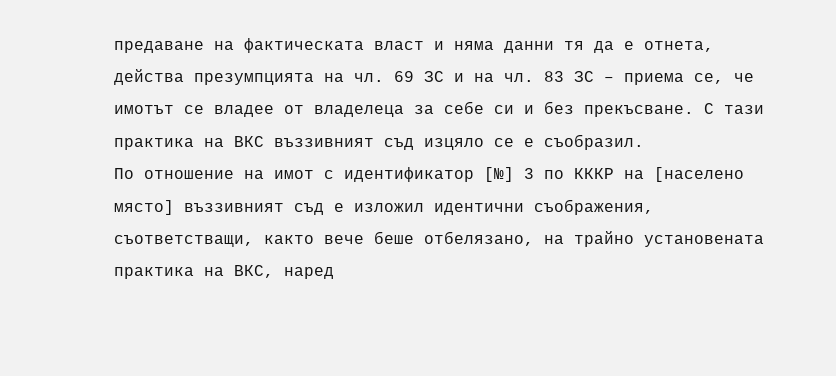предаване на фактическата власт и няма данни тя да е отнета, действа презумпцията на чл. 69 ЗС и на чл. 83 ЗС – приема се, че имотът се владее от владелеца за себе си и без прекъсване. С тази практика на ВКС въззивният съд изцяло се е съобразил.
По отношение на имот с идентификатор [№] 3 по КККР на [населено място] въззивният съд е изложил идентични съображения, съответстващи, както вече беше отбелязано, на трайно установената практика на ВКС, наред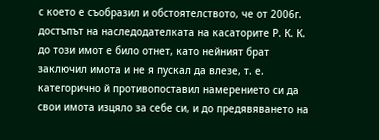с което е съобразил и обстоятелството, че от 2006г. достъпът на наследодателката на касаторите Р. К. К. до този имот е било отнет, като нейният брат заключил имота и не я пускал да влезе, т. е. категорично й противопоставил намерението си да свои имота изцяло за себе си, и до предявяването на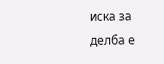иска за делба е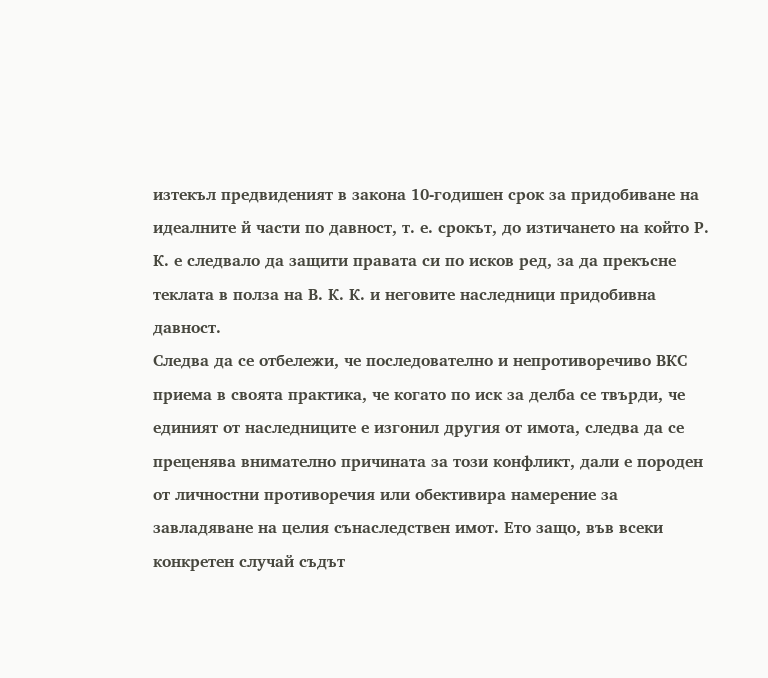изтекъл предвиденият в закона 10-годишен срок за придобиване на идеалните й части по давност, т. е. срокът, до изтичането на който Р. К. е следвало да защити правата си по исков ред, за да прекъсне теклата в полза на В. К. К. и неговите наследници придобивна давност.
Следва да се отбележи, че последователно и непротиворечиво ВКС приема в своята практика, че когато по иск за делба се твърди, че единият от наследниците е изгонил другия от имота, следва да се преценява внимателно причината за този конфликт, дали е породен от личностни противоречия или обективира намерение за завладяване на целия сънаследствен имот. Ето защо, във всеки конкретен случай съдът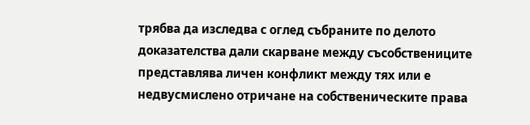трябва да изследва с оглед събраните по делото доказателства дали скарване между съсобствениците представлява личен конфликт между тях или е недвусмислено отричане на собственическите права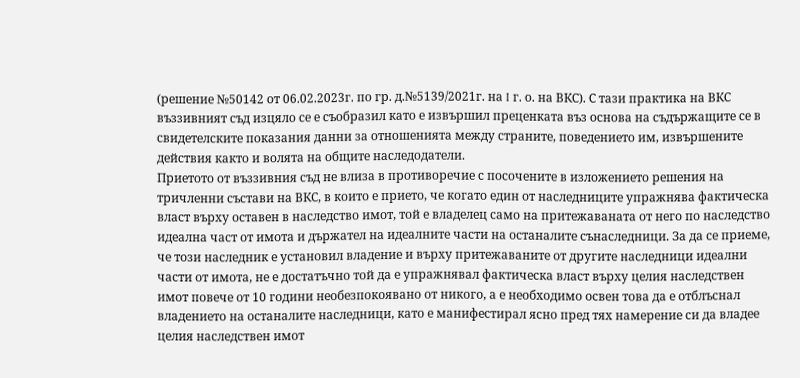(решение №50142 от 06.02.2023г. по гр. д.№5139/2021г. на I г. о. на ВКС). С тази практика на ВКС въззивният съд изцяло се е съобразил като е извършил преценката въз основа на съдържащите се в свидетелските показания данни за отношенията между страните, поведението им, извършените действия както и волята на общите наследодатели.
Приетото от въззивния съд не влиза в противоречие с посочените в изложението решения на тричленни състави на ВКС, в които е прието, че когато един от наследниците упражнява фактическа власт върху оставен в наследство имот, той е владелец само на притежаваната от него по наследство идеална част от имота и държател на идеалните части на останалите сънаследници. За да се приеме, че този наследник е установил владение и върху притежаваните от другите наследници идеални части от имота, не е достатъчно той да е упражнявал фактическа власт върху целия наследствен имот повече от 10 години необезпокоявано от никого, а е необходимо освен това да е отблъснал владението на останалите наследници, като е манифестирал ясно пред тях намерение си да владее целия наследствен имот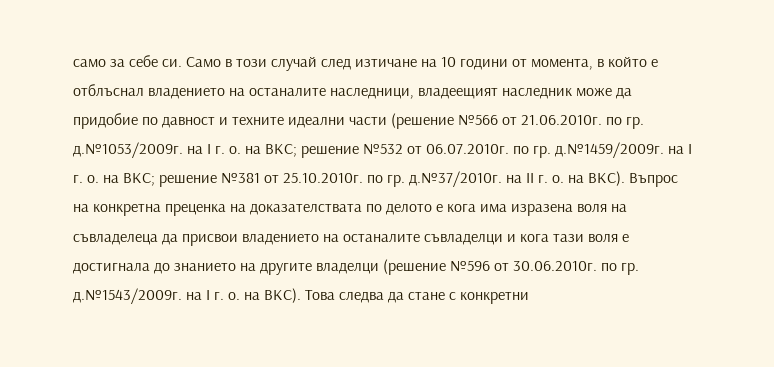само за себе си. Само в този случай след изтичане на 10 години от момента, в който е отблъснал владението на останалите наследници, владеещият наследник може да придобие по давност и техните идеални части (решение №566 от 21.06.2010г. по гр. д.№1053/2009г. на І г. о. на ВКС; решение №532 от 06.07.2010г. по гр. д.№1459/2009г. на І г. о. на ВКС; решение №381 от 25.10.2010г. по гр. д.№37/2010г. на ІІ г. о. на ВКС). Въпрос на конкретна преценка на доказателствата по делото е кога има изразена воля на съвладелеца да присвои владението на останалите съвладелци и кога тази воля е достигнала до знанието на другите владелци (решение №596 от 30.06.2010г. по гр. д.№1543/2009г. на І г. о. на ВКС). Това следва да стане с конкретни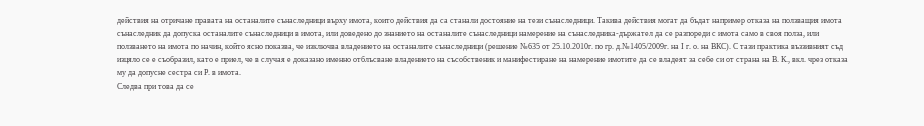действия на отричане правата на останалите сънаследници върху имота, които действия да са станали достояние на тези сънаследници. Такива действия могат да бъдат например отказа на ползващия имота сънаследник да допуска останалите сънаследници в имота, или доведено до знанието на останалите сънаследници намерение на сънаследника-държател да се разпореди с имота само в своя полза, или ползването на имота по начин, който ясно показва, че изключва владението на останалите сънаследници (решение №635 от 25.10.2010г. по гр. д.№1405/2009г. на І г. о. на ВКС). С тази практика въззивният съд изцяло се е съобразил, като е приел, че в случая е доказано именно отблъсване владението на съсобственик и манифестиране на намерение имотите да се владеят за себе си от страна на В. К., вкл. чрез отказа му да допусне сестра си Р. в имота.
Следва при това да се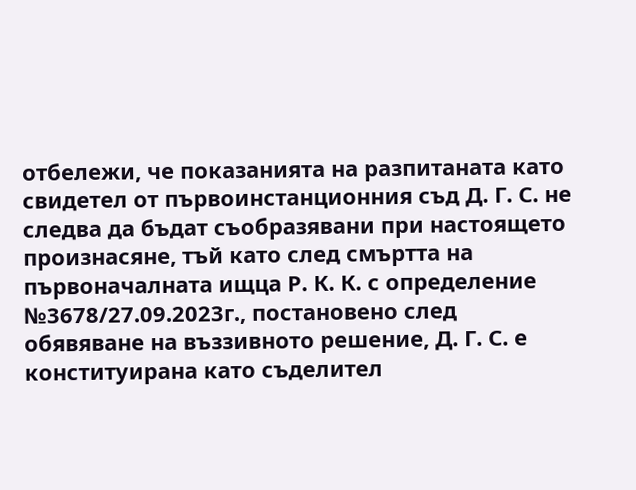отбележи, че показанията на разпитаната като свидетел от първоинстанционния съд Д. Г. С. не следва да бъдат съобразявани при настоящето произнасяне, тъй като след смъртта на първоначалната ищца Р. К. К. с определение №3678/27.09.2023г., постановено след обявяване на въззивното решение, Д. Г. С. е конституирана като съделител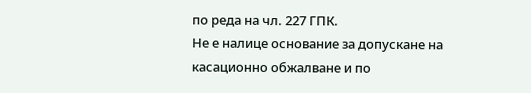по реда на чл. 227 ГПК.
Не е налице основание за допускане на касационно обжалване и по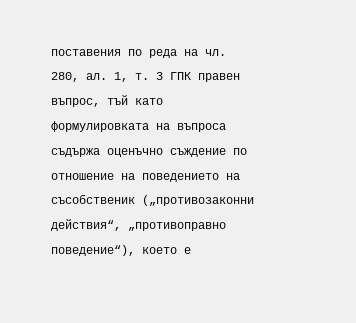поставения по реда на чл. 280, ал. 1, т. 3 ГПК правен въпрос, тъй като формулировката на въпроса съдържа оценъчно съждение по отношение на поведението на съсобственик („противозаконни действия“, „противоправно поведение“), което е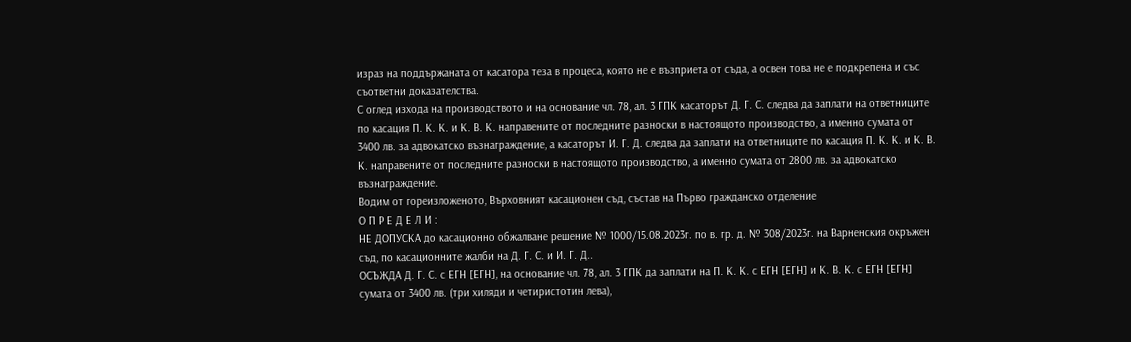израз на поддържаната от касатора теза в процеса, която не е възприета от съда, а освен това не е подкрепена и със съответни доказателства.
С оглед изхода на производството и на основание чл. 78, ал. 3 ГПК касаторът Д. Г. С. следва да заплати на ответниците по касация П. К. К. и К. В. К. направените от последните разноски в настоящото производство, а именно сумата от 3400 лв. за адвокатско възнаграждение, а касаторът И. Г. Д. следва да заплати на ответниците по касация П. К. К. и К. В. К. направените от последните разноски в настоящото производство, а именно сумата от 2800 лв. за адвокатско възнаграждение.
Водим от гореизложеното, Върховният касационен съд, състав на Първо гражданско отделение
О П Р Е Д Е Л И :
НЕ ДОПУСКА до касационно обжалване решение № 1000/15.08.2023г. по в. гр. д. № 308/2023г. на Варненския окръжен съд, по касационните жалби на Д. Г. С. и И. Г. Д..
ОСЪЖДА Д. Г. С. с ЕГН [ЕГН], на основание чл. 78, ал. 3 ГПК да заплати на П. К. К. с ЕГН [ЕГН] и К. В. К. с ЕГН [ЕГН] сумата от 3400 лв. (три хиляди и четиристотин лева),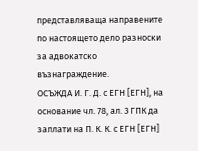представляваща направените по настоящето дело разноски за адвокатско възнаграждение.
ОСЪЖДА И. Г. Д. с ЕГН [ЕГН], на основание чл. 78, ал. 3 ГПК да заплати на П. К. К. с ЕГН [ЕГН]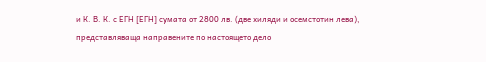и К. В. К. с ЕГН [ЕГН] сумата от 2800 лв. (две хиляди и осемстотин лева), представляваща направените по настоящето дело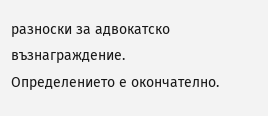разноски за адвокатско възнаграждение.
Определението е окончателно.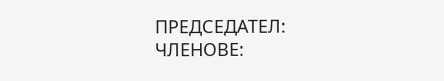ПРЕДСЕДАТЕЛ:
ЧЛЕНОВЕ: